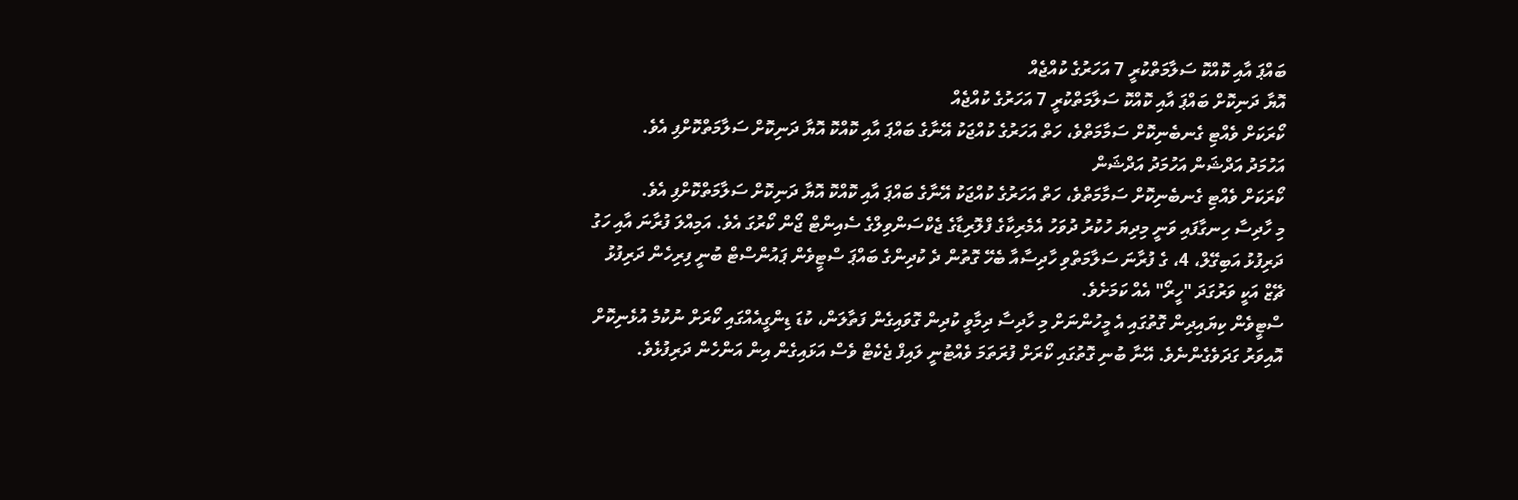ބައްޕަ އާއި ކޮއްކޮ ސަލާމަތްކުރީ 7 އަހަރުގެ ކުއްޖެއް
އޮޔާ ދަނިކޮށް ބައްޕަ އާއި ކޮއްކޮ ސަލާމަތްކުރީ 7 އަހަރުގެ ކުއްޖެއް
ކޯރަކަށް ވެއްޓި ގެނބެނިކޮށް ސަމާމަތްވެ، ހަތް އަހަރުގެ ކުއްޖަކު އޭނާގެ ބައްޕަ އާއި ކޮއްކޮ އޮޔާ ދަނިކޮށް ސަލާމަތްކޮށްފި އެވެ.
އަހުމަދު އަދްޝަން އަހުމަދު އަދްޝަން
ކޯރަކަށް ވެއްޓި ގެނބެނިކޮށް ސަމާމަތްވެ، ހަތް އަހަރުގެ ކުއްޖަކު އޭނާގެ ބައްޕަ އާއި ކޮއްކޮ އޮޔާ ދަނިކޮށް ސަލާމަތްކޮށްފި އެވެ.
މި ހާދިސާ ހިނގާފައި ވަނީ މިދިޔަ ހުކުރު ދުވަހު އެމެރިކާގެ ފްލޮރިޑާގެ ޖެކްސަންވިލްގެ ސެއިންޓް ޖޯން ކޯރުގަ އެވެ. އަމިއްލަ ފުރާނަ އާއި ހަގު ދަރިފުޅު އަބިގޭލް، 4، ގެ ފުރާނަ ސަލާމަތްވި ހާދިސާއާ ބެހޭ ގޮތުން ދެ ކުދިންގެ ބައްޕަ ސްޓީވެން ޕައުންސްޓް ބުނީ ފިރިހެން ދަރިފުޅު ޗޭޒް އަކީ ވަރުގަދަ "ހީރޯ" އެއް ކަމަށެވެ.
ސްޓީވެން ކިޔައިދިން ގޮތުގައި އެ މީހުންނަށް މި ހާދިސާ ދިމާވީ ކުދިން ގޮވައިގެން ފަތާލަން، ކުޑަ ޑިންގީއެއްގައި ކޯރަށް ނުކުމެ އުޅެނިކޮށް އޮއިވަރު ގަދަވެގެންނެވެ. އޭނާ ބުނި ގޮތުގައި ކޯރަށް ފުރަތަމަ ވެއްޓުނީ ލައިފް ޖެކެޓް ވެސް އަޅައިގެން އިން އަންހެން ދަރިފުޅެވެ.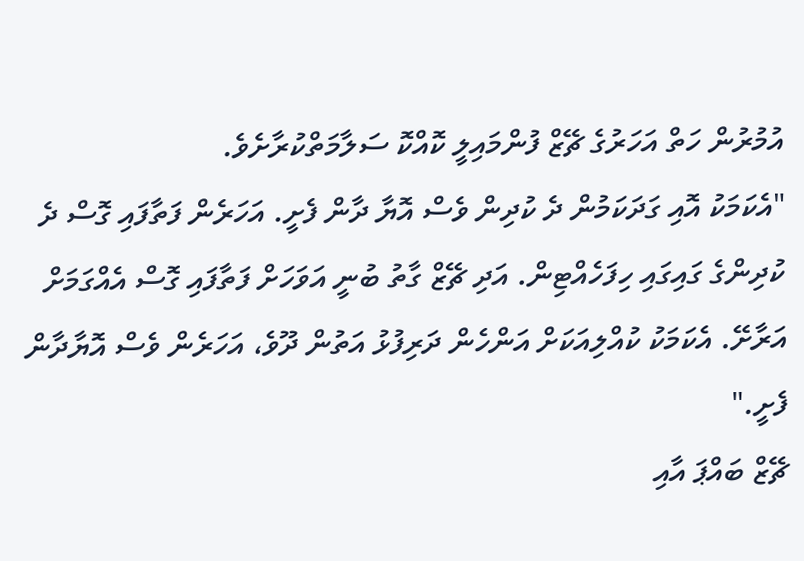އުމުރުން ހަތް އަހަރުގެ ޗޭޒް ފުންމައިލީ ކޮއްކޮ ސަލާމަތްކުރާށެވެ.
"އެކަމަކު އޮއި ގަދަކަމުން ދެ ކުދިން ވެސް އޮޔާ ދާން ފެށީ. އަހަރެން ފަތާފައި ގޮސް ދެ ކުދިންގެ ގައިގައި ހިފަހެއްޓިން. އަދި ޗޭޒް ގާތު ބުނީ އަވަހަށް ފަތާފައި ގޮސް އެއްގަމަށް އަރާށޭ. އެކަމަކު ކުއްލިއަކަށް އަންހެން ދަރިފުޅު އަތުން ދޫވެ، އަހަރެން ވެސް އޮޔާދާން ފެށީ."
ޗޭޒް ބައްޕަ އާއި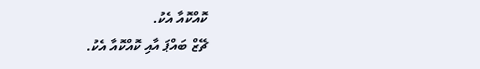ކޮއްކޮއާ އެކު.
ޗޭޒް ބައްޕަ އާއި ކޮއްކޮއާ އެކު.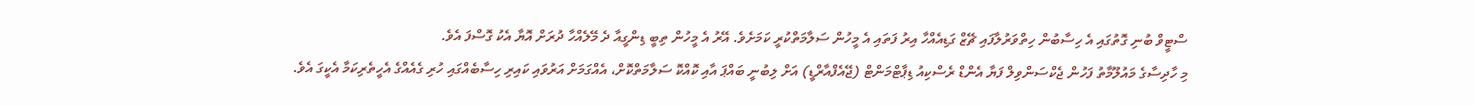ސްޓީވް ބުނި ގޮތުގައި އެ ހިސާބުން ހިތްވަރުލާފައި ޗޭޒް ގަޑިއެއްހާ އިރު ފަތައި އެ މީހުން ސަލާމަތްކުރީ ކަމަށެވެ. އޭރު އެ މީހުން ތިބީ ޑިންގީއާ ދެ މޭލެއްހާ ދުރަށް އޮޔާ އެކު ގޮސްފަ އެވެ.
މި ހާދިސާގެ މައުލޫމާތު ފަހުން ޖެކްސަންވިލް ފަޔާ އެންޑް ރެސްކިއު ޑިޕާޓްމަންޓް (ޖޭއެފްއާރްޑީ) އަށް ލިބުނީ ބައްޕަ އާއި ކޮއްކޮ ސަލާމަތްކޮށް، އެއްގަމަށް އަރުވައި ކައިރި ހިސާބެއްގައި ހުރި ގެއެއްގެ އެހީތެރިކަމާ އެކީގަ އެވެ.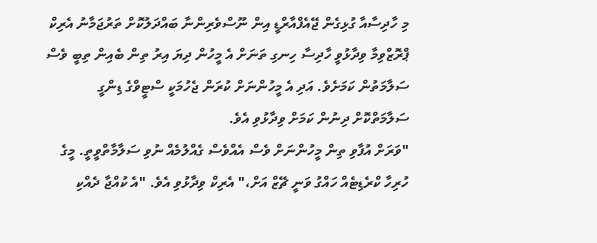މި ހާދިސާއާ ގުޅިގެން ޖޭއެފްއާރްޑީ އިން ނޫސްވެރިންނާ ބައްދަލުކޮށް ތަރުޖަމާނު އެރިކް ޕްރޮޒްވިމާ ވިދާޅުވީ ހާދިސާ ހިނގި ތަނަށް އެ މީހުން ދިޔަ އިރު ތިން ބެއިން ތިބީ ވެސް ސަލާމަތުން ކަމަށެވެ. އަދި އެ މީހުންނަށް ކުރަން ޖެހުމަކީ ސްޓީވްގެ ޑިންގީ ސަލާމަތްކޮށް ދިނުން ކަމަށް ވިދާޅުވި އެވެ.
"ވަރަށް އުފާވި ތިން މީހުންނަށް ވެސް އެއްވެސް ގެއްލުމެއް ނުވި ސަލާމާތްވީތީ. މީގެ ހުރިހާ ކްރެޑިޓެއް ހައްގު ވަނީ ޗޭޒް އަށް،" އެރިކް ވިދާޅުވި އެވެ. "އެ ކުއްޖާ ދެއްކި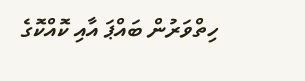ހިތްވަރުން ބައްޕަ އާއި ކޮއްކޮގެ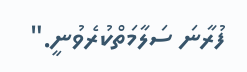ފުރާނަ ސަލާމަތްކުރެވުނީ."